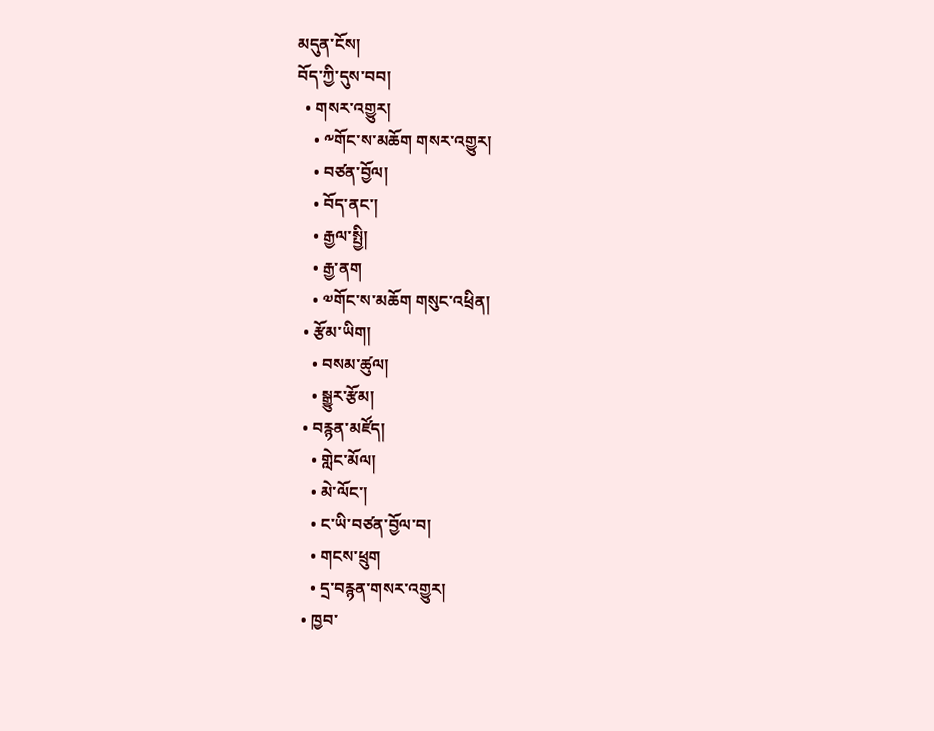མདུན་ངོས།
བོད་ཀྱི་དུས་བབ།
  • གསར་འགྱུར།
    • ༸གོང་ས་མཆོག གསར་འགྱུར།
    • བཙན་བྱོལ།
    • བོད་ནང་།
    • རྒྱལ་སྤྱི།
    • རྒྱ་ནག
    • ༧གོང་ས་མཆོག གསུང་འཕྲིན།
  • རྩོམ་ཡིག།
    • བསམ་ཚུལ།
    • སྒྱུར་རྩོམ།
  • བརྙན་མཛོད།
    • གླེང་མོལ།
    • མེ་ལོང་།
    • ང་ཡི་བཙན་བྱོལ་བ།
    • གངས་ཕྲུག
    • དྲ་བརྙན་གསར་འགྱུར།
  • ཁྱབ་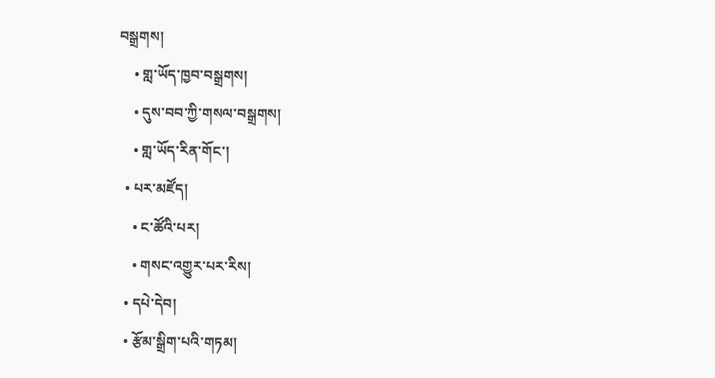བསྒྲགས།
    • གླ་ཡོད་ཁྱབ་བསྒྲགས།
    • དུས་བབ་ཀྱི་གསལ་བསྒྲགས།
    • གླ་ཡོད་རིན་གོང་།
  • པར་མཛོད།
    • ང་ཚོའི་པར།
    • གསང་འགྱུར་པར་རིས།
  • དཔེ་དེབ།
  • རྩོམ་སྒྲིག་པའི་གཏམ།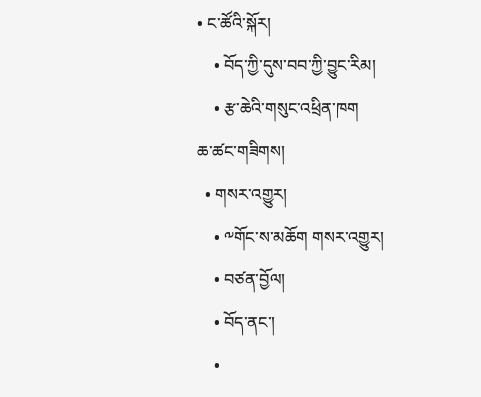• ང་ཚོའི་སྐོར།
    • བོད་ཀྱི་དུས་བབ་ཀྱི་བྱུང་རིམ།
    • རྩ་ཆེའི་གསུང་འཕྲིན་ཁག
ཆ་ཚང་གཟིགས།
  • གསར་འགྱུར།
    • ༸གོང་ས་མཆོག གསར་འགྱུར།
    • བཙན་བྱོལ།
    • བོད་ནང་།
    •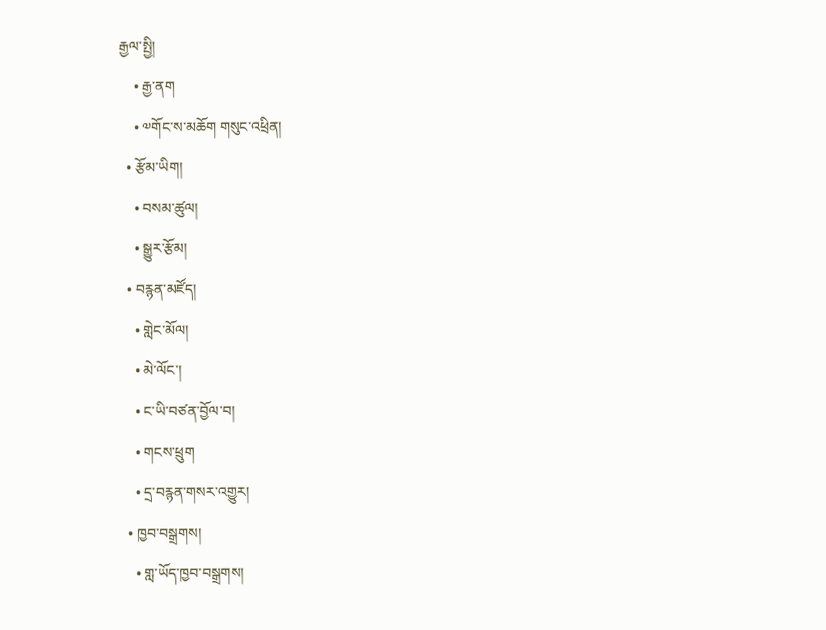རྒྱལ་སྤྱི།
    • རྒྱ་ནག
    • ༧གོང་ས་མཆོག གསུང་འཕྲིན།
  • རྩོམ་ཡིག།
    • བསམ་ཚུལ།
    • སྒྱུར་རྩོམ།
  • བརྙན་མཛོད།
    • གླེང་མོལ།
    • མེ་ལོང་།
    • ང་ཡི་བཙན་བྱོལ་བ།
    • གངས་ཕྲུག
    • དྲ་བརྙན་གསར་འགྱུར།
  • ཁྱབ་བསྒྲགས།
    • གླ་ཡོད་ཁྱབ་བསྒྲགས།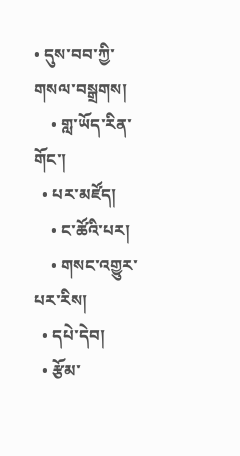• དུས་བབ་ཀྱི་གསལ་བསྒྲགས།
    • གླ་ཡོད་རིན་གོང་།
  • པར་མཛོད།
    • ང་ཚོའི་པར།
    • གསང་འགྱུར་པར་རིས།
  • དཔེ་དེབ།
  • རྩོམ་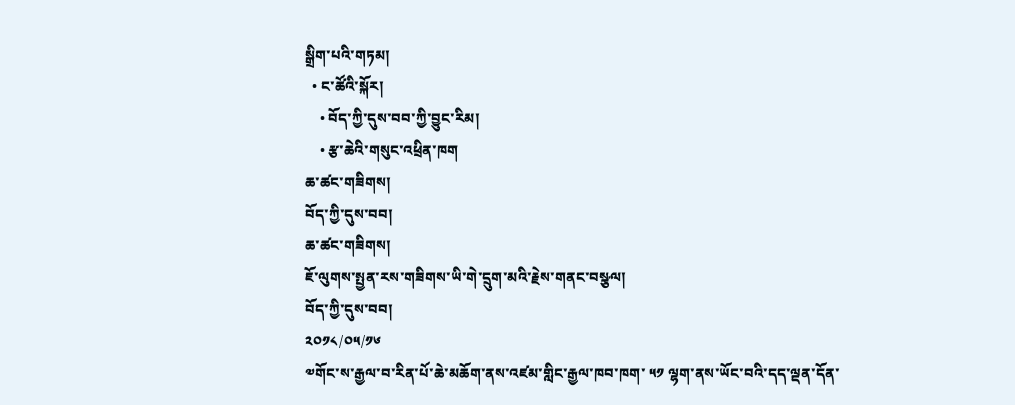སྒྲིག་པའི་གཏམ།
  • ང་ཚོའི་སྐོར།
    • བོད་ཀྱི་དུས་བབ་ཀྱི་བྱུང་རིམ།
    • རྩ་ཆེའི་གསུང་འཕྲིན་ཁག
ཆ་ཚང་གཟིགས།
བོད་ཀྱི་དུས་བབ།
ཆ་ཚང་གཟིགས།
ཇོ་ལུགས་སྤྱན་རས་གཟིགས་ཡི་གེ་དྲུག་མའི་རྗེས་གནང་བསྩལ།
བོད་ཀྱི་དུས་བབ།
༢༠༡༨/༠༥/༡༦
༧གོང་ས་རྒྱལ་བ་རིན་པོ་ཆེ་མཆོག་ནས་འཛམ་གླིང་རྒྱལ་ཁབ་ཁག་ ༥༡ ལྷག་ནས་ཡོང་བའི་དད་ལྡན་དོན་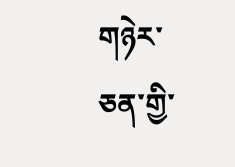གཉེར་ཅན་གྱི་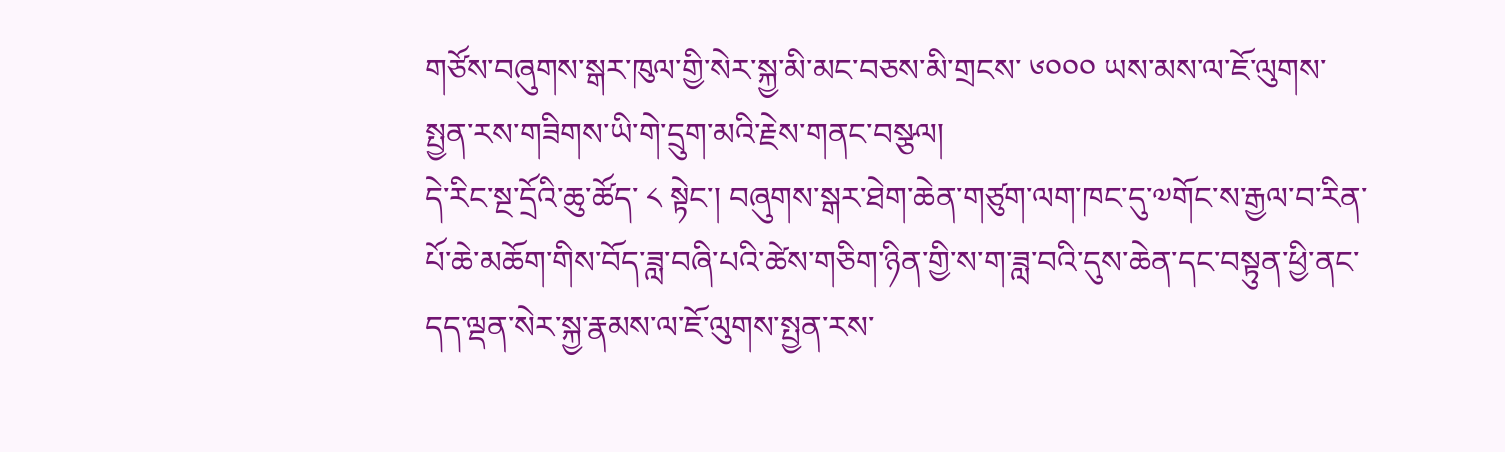གཙོས་བཞུགས་སྒར་ཁུལ་གྱི་སེར་སྐྱ་མི་མང་བཅས་མི་གྲངས་ ༦༠༠༠ ཡས་མས་ལ་ཇོ་ལུགས་སྤྱན་རས་གཟིགས་ཡི་གེ་དྲུག་མའི་རྗེས་གནང་བསྩལ།
དེ་རིང་སྔ་དྲོའི་ཆུ་ཚོད་ ༨ སྟེང་། བཞུགས་སྒར་ཐེག་ཆེན་གཙུག་ལག་ཁང་དུ་༧གོང་ས་རྒྱལ་བ་རིན་པོ་ཆེ་མཆོག་གིས་བོད་ཟླ་བཞི་པའི་ཚེས་གཅིག་ཉིན་གྱི་ས་ག་ཟླ་བའི་དུས་ཆེན་དང་བསྟུན་ཕྱི་ནང་དད་ལྡན་སེར་སྐྱ་རྣམས་ལ་ཇོ་ལུགས་སྤྱན་རས་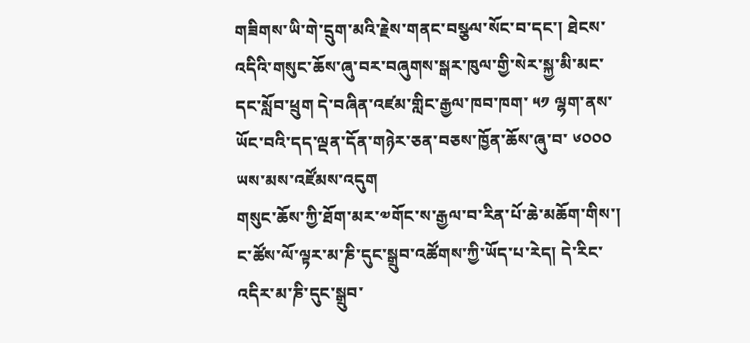གཟིགས་ཡི་གེ་དྲུག་མའི་རྗེས་གནང་བསྩལ་སོང་བ་དང་། ཐེངས་འདིའི་གསུང་ཆོས་ཞུ་བར་བཞུགས་སྒར་ཁུལ་གྱི་སེར་སྐྱ་མི་མང་དང་སློབ་ཕྲུག དེ་བཞིན་འཛམ་གླིང་རྒྱལ་ཁབ་ཁག་ ༥༡ ལྷག་ནས་ཡོང་བའི་དད་ལྡན་དོན་གཉེར་ཅན་བཅས་ཁྱོན་ཆོས་ཞུ་བ་ ༦༠༠༠ ཡས་མས་འཛོམས་འདུག
གསུང་ཆོས་ཀྱི་ཐོག་མར་༧གོང་ས་རྒྱལ་བ་རིན་པོ་ཆེ་མཆོག་གིས་། ང་ཚོས་ལོ་ལྟར་མ་ཎི་དུང་སྒྲུབ་འཚོགས་ཀྱི་ཡོད་པ་རེད། དེ་རིང་འདིར་མ་ཎི་དུང་སྒྲུབ་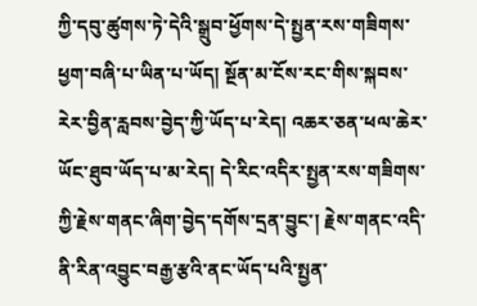ཀྱི་དབུ་ཚུགས་ཏེ་དེའི་སྒྲུབ་ཕྱོགས་དེ་སྤྱན་རས་གཟིགས་ཕྱག་བཞི་པ་ཡིན་པ་ཡོད། སྔོན་མ་ངོས་རང་གིས་སྐབས་རེར་བྱིན་རླབས་བྱེད་ཀྱི་ཡོད་པ་རེད། འཆར་ཅན་ཕལ་ཆེར་ཡོང་ཐུབ་ཡོད་པ་མ་རེད། དེ་རིང་འདིར་སྤྱན་རས་གཟིགས་ཀྱི་རྗེས་གནང་ཞིག་བྱེད་དགོས་དྲན་བྱུང་། རྗེས་གནང་འདི་ནི་རིན་འབྱུང་བརྒྱ་རྩའི་ནང་ཡོད་པའི་སྤྱན་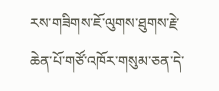རས་གཟིགས་ཇོ་ལུགས་ཐུགས་རྗེ་ཆེན་པོ་གཙོ་འཁོར་གསུམ་ཅན་དེ་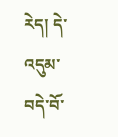རེད། དེ་འདུམ་བདེ་བོ་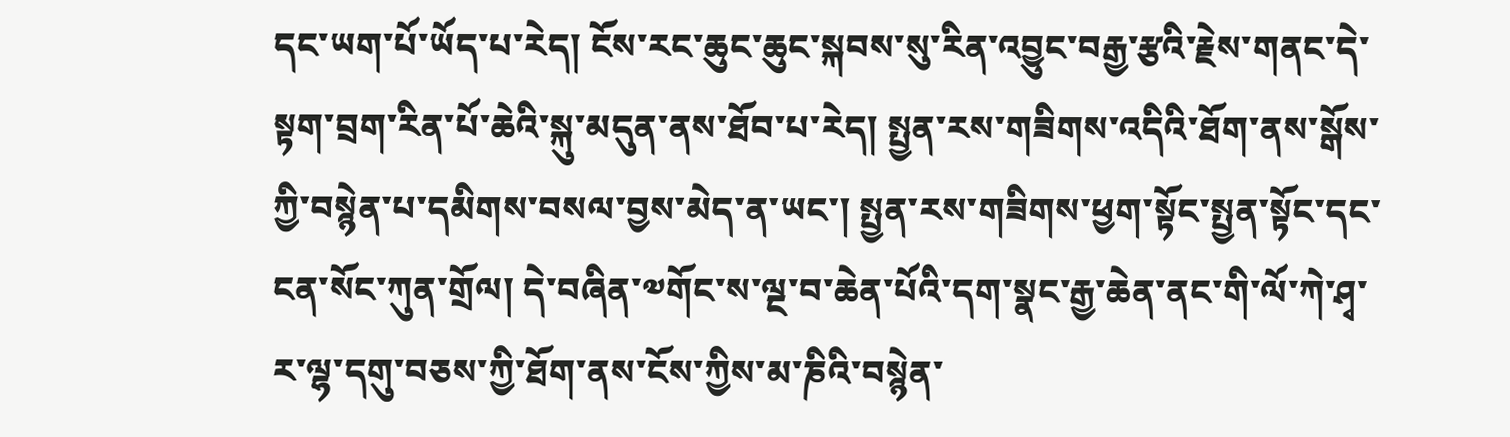དང་ཡག་པོ་ཡོད་པ་རེད། ངོས་རང་ཆུང་ཆུང་སྐབས་སུ་རིན་འབྱུང་བརྒྱ་རྩའི་རྗེས་གནང་དེ་སྟག་བྲག་རིན་པོ་ཆེའི་སྐུ་མདུན་ནས་ཐོབ་པ་རེད། སྤྱན་རས་གཟིགས་འདིའི་ཐོག་ནས་སྒོས་ཀྱི་བསྙེན་པ་དམིགས་བསལ་བྱས་མེད་ན་ཡང་། སྤྱན་རས་གཟིགས་ཕྱག་སྟོང་སྤྱན་སྟོང་དང་ངན་སོང་ཀུན་གྲོལ། དེ་བཞིན་༧གོང་ས་ལྔ་བ་ཆེན་པོའི་དག་སྣང་རྒྱ་ཆེན་ནང་གི་ལོ་ཀེ་ཤྭ་ར་ལྷ་དགུ་བཅས་ཀྱི་ཐོག་ནས་ངོས་ཀྱིས་མ་ཎིའི་བསྙེན་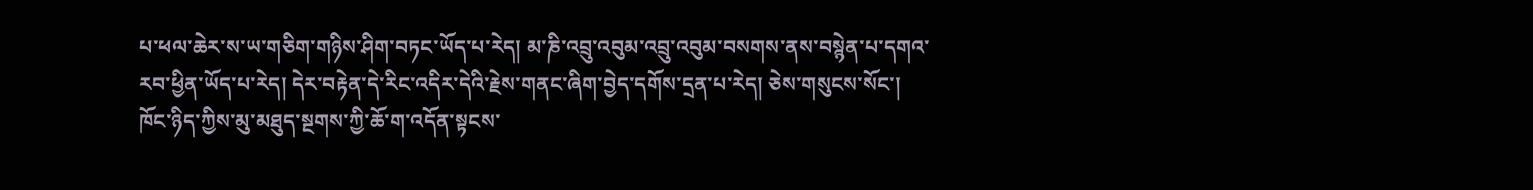པ་ཕལ་ཆེར་ས་ཡ་གཅིག་གཉིས་ཤིག་བཏང་ཡོད་པ་རེད། མ་ཎི་འབྲུ་འབུམ་འབྲུ་འབུམ་བསགས་ནས་བསྙེན་པ་དགའ་རབ་ཕྱིན་ཡོད་པ་རེད། དེར་བརྟེན་དེ་རིང་འདིར་དེའི་རྗེས་གནང་ཞིག་བྱེད་དགོས་དྲན་པ་རེད། ཅེས་གསུངས་སོང་།
ཁོང་ཉིད་ཀྱིས་མུ་མཐུད་སྔགས་ཀྱི་ཆོ་ག་འདོན་སྟངས་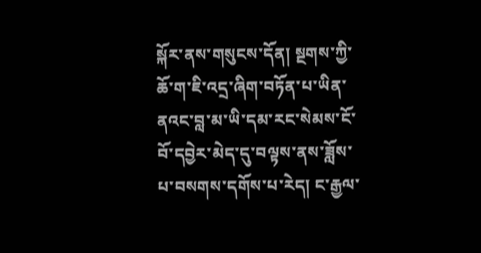སྐོར་ནས་གསུངས་དོན། སྔགས་ཀྱི་ཆོ་ག་ཇི་འདྲ་ཞིག་བཏོན་པ་ཡིན་ནའང་བླ་མ་ཡི་དམ་རང་སེམས་ངོ་བོ་དབྱེར་མེད་དུ་བལྟས་ནས་ཟློས་པ་བསགས་དགོས་པ་རེད། ང་རྒྱལ་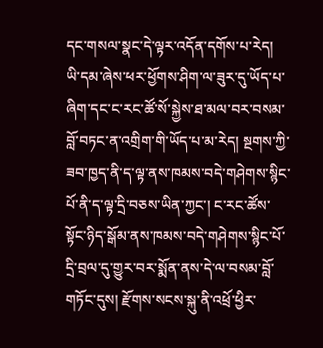དང་གསལ་སྣང་དེ་ལྟར་འདོན་དགོས་པ་རེད། ཡི་དམ་ཞེས་ཕར་ཕྱོགས་ཤིག་ལ་ཟུར་དུ་ཡོད་པ་ཞིག་དང་ང་རང་ཚོ་སོ་སྐྱེས་ཐ་མལ་བར་བསམ་བློ་བཏང་ན་འགྲིག་གི་ཡོད་པ་མ་རེད། སྔགས་ཀྱི་ཟབ་ཁྱད་ནི་ད་ལྟ་ནས་ཁམས་བདེ་གཤེགས་སྙིང་པོ་ནི་ད་ལྟ་དྲི་བཅས་ཡིན་ཀྱང་། ང་རང་ཚོས་སྟོང་ཉིད་སྒོམ་ནས་ཁམས་བདེ་གཤེགས་སྙིང་པོ་དྲི་བྲལ་དུ་གྱུར་བར་སྨོན་ནས་དེ་ལ་བསམ་བློ་གཏོང་དུས། རྫོགས་སངས་སྐུ་ནི་འཕྲོ་ཕྱིར་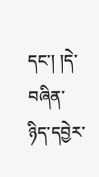དང་། །དེ་བཞིན་ཉིད་དབྱེར་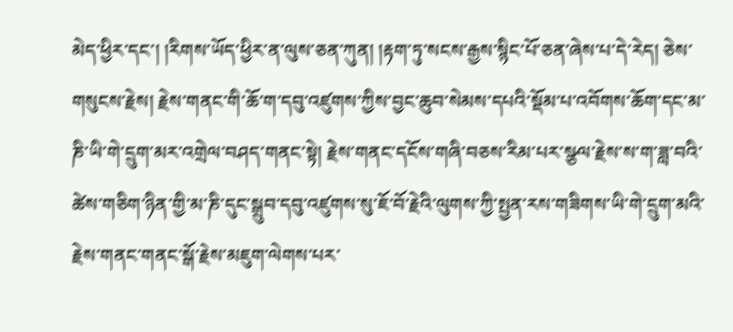མེད་ཕྱིར་དང་། །རིགས་ཡོད་ཕྱིར་ན་ལུས་ཅན་ཀུན། །རྟག་ཏུ་སངས་རྒྱས་སྙིང་པོ་ཅན་ཞེས་པ་དེ་རེད། ཅེས་གསུངས་རྗེས། རྗེས་གནང་གི་ཆོ་ག་དབུ་འཛུགས་ཀྱིས་བྱང་ཆུབ་སེམས་དཔའི་སྡོམ་པ་འབོགས་ཆོག་དང་མ་ཎི་ཡི་གེ་དྲུག་མར་འགྲེལ་བཤད་གནང་སྟེ། རྗེས་གནང་དངོས་གཞི་བཅས་རིམ་པར་སྩལ་རྗེས་ས་ག་ཟླ་བའི་ཚེས་གཅིག་ཉིན་གྱི་མ་ཎི་དུང་སྒྲུབ་དབུ་འཛུགས་སུ་ཇོ་བོ་རྗེའི་ལུགས་ཀྱི་སྤྱན་རས་གཟིགས་ཡི་གེ་དྲུག་མའི་རྗེས་གནང་གནང་སྒོ་རྗེས་མཇུག་ལེགས་པར་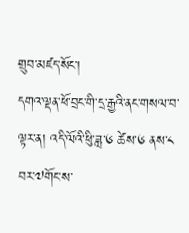གྲུབ་མཛད་སོང་།
དགའ་ལྡན་ཕོ་བྲང་གི་དྲ་རྒྱའི་ནང་གསལ་བ་ལྟར་ན། འདི་ལོའི་ཕིུ་ཟླ་༦ ཚེས་༦ ནས་༨ བར་༧གོང་ས་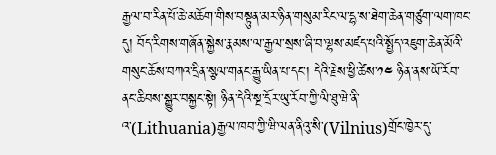རྒྱལ་བ་རིན་པོ་ཆེ་མཆོག་གིས་བསྟུན་མར་ཉིན་གསུམ་རིང་ལ་དྷ་ས་ཐེག་ཆེན་གཙུག་ལག་ཁང་དུ། བོད་རིགས་གཞོན་སྐྱེས་རྣམས་ལ་རྒྱལ་སྲས་ཞི་བ་ལྷས་མཛད་པའི་སྤྱོད་འཇུག་ཆེན་མོའི་གསུང་ཆོས་བཀའ་དྲིན་སྩལ་གནང་རྒྱུ་ཡིན་པ་དང་། དེའི་རྗེས་ཕྱི་ཚེས་༡༤ ཉིན་ནས་ཡོ་རོབ་ནང་ཆིབས་སྒྱུར་བསྐྱང་སྟེ། ཉིན་དེའི་སྔ་དྲོར་ཡུ་རོབ་ཀྱི་ལི་ཐུ་ཝེ་ནི་འ་(Lithuania)རྒྱལ་ཁབ་ཀྱི་ཝི་ལན་ནིའུ་སི་(Vilnius)གྲོང་ཁྱེར་དུ་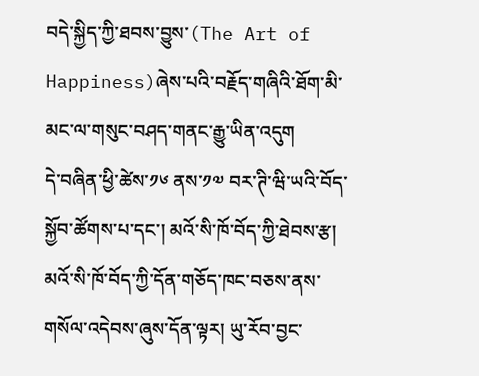བདེ་སྐྱིད་ཀྱི་ཐབས་བྱུས་(The Art of Happiness)ཞེས་པའི་བརྗོད་གཞིའི་ཐོག་མི་མང་ལ་གསུང་བཤད་གནང་རྒྱུ་ཡིན་འདུག
དེ་བཞིན་ཕྱི་ཚེས་༡༦ ནས་༡༧ བར་ཊི་ཝི་ཡའི་བོད་སྐྱོབ་ཚོགས་པ་དང་། མའོ་སི་ཁོ་བོད་ཀྱི་ཐེབས་རྩ། མའོ་སི་ཁོ་བོད་ཀྱི་དོན་གཅོད་ཁང་བཅས་ནས་གསོལ་འདེབས་ཞུས་དོན་ལྟར། ཡུ་རོབ་བྱང་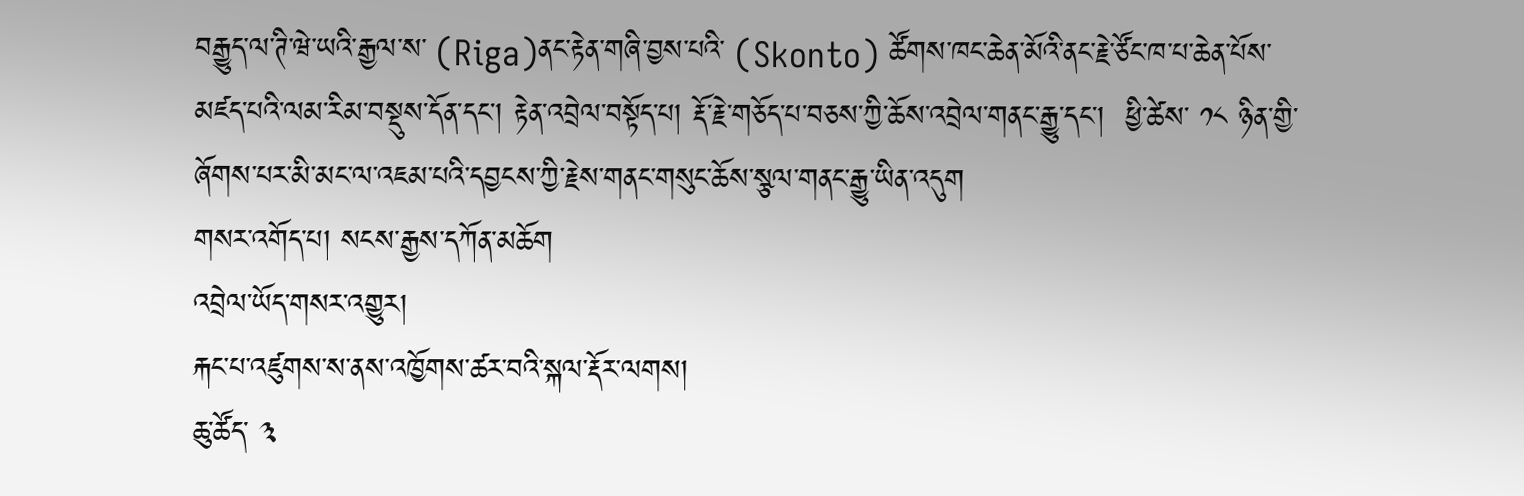བརྒྱུད་ལ་ཊི་ཝེ་ཡའི་རྒྱལ་ས་ (Riga)ནང་རྟེན་གཞི་བྱས་པའི་ (Skonto) ཚོགས་ཁང་ཆེན་མོའི་ནང་རྗེ་ཙོང་ཁ་པ་ཆེན་པོས་མཛད་པའི་ལམ་རིམ་བསྡུས་དོན་དང་། རྟེན་འབྲེལ་བསྟོད་པ། རྡོ་རྗེ་གཅོད་པ་བཅས་ཀྱི་ཆོས་འབྲེལ་གནང་རྒྱུ་དང་།  ཕྱི་ཚེས་ ༡༨ ཉིན་གྱི་ཞོགས་པར་མི་མང་ལ་འཇམ་པའི་དབྱངས་ཀྱི་རྗེས་གནང་གསུང་ཆོས་སྩལ་གནང་རྒྱུ་ཡིན་འདུག
གསར་འགོད་པ། སངས་རྒྱས་དཀོན་མཆོག
འབྲེལ་ཡོད་གསར་འགྱུར།
རྐང་པ་འཛུགས་ས་ནས་འཁྱོགས་ཚར་བའི་སྐལ་རྡོར་ལགས།
ཆུ་ཚོད་ ༣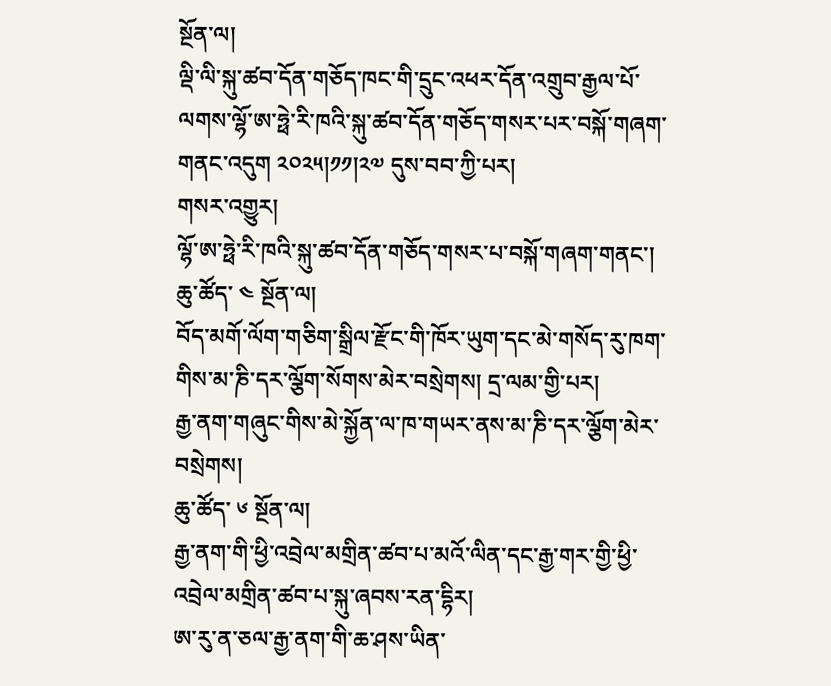སྔོན་ལ།
ལྡི་ལི་སྐུ་ཚབ་དོན་གཅོད་ཁང་གི་དྲུང་འཕར་དོན་འགྲུབ་རྒྱལ་པོ་ལགས་ལྷོ་ཨ་ཧྥེ་རི་ཁའི་སྐུ་ཚབ་དོན་གཅོད་གསར་པར་བསྐོ་གཞག་གནང་འདུག ༢༠༢༥།༡༡།༢༧ དུས་བབ་ཀྱི་པར།
གསར་འགྱུར།
ལྷོ་ཨ་ཧྥེ་རི་ཁའི་སྐུ་ཚབ་དོན་གཅོད་གསར་པ་བསྐོ་གཞག་གནང་།
ཆུ་ཚོད་ ༤ སྔོན་ལ།
བོད་མགོ་ལོག་གཅིག་སྒྲིལ་རྫོང་གི་ཁོར་ཡུག་དང་མེ་གསོད་རུ་ཁག་གིས་མ་ཎི་དར་ལྕོག་སོགས་མེར་བསྲེགས། དྲ་ལམ་གྱི་པར།
རྒྱ་ནག་གཞུང་གིས་མེ་སྐྱོན་ལ་ཁ་གཡར་ནས་མ་ཎི་དར་ལྕོག་མེར་བསྲེགས།
ཆུ་ཚོད་ ༦ སྔོན་ལ།
རྒྱ་ནག་གི་ཕྱི་འབྲེལ་མགྲིན་ཚབ་པ་མའོ་ལིན་དང་རྒྱ་གར་གྱི་ཕྱི་འབྲེལ་མགྲིན་ཚབ་པ་སྐུ་ཞབས་རན་དྷིར།
ཨ་རུ་ན་ཅལ་རྒྱ་ནག་གི་ཆ་ཤས་ཡིན་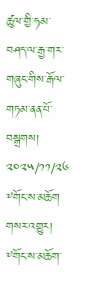ཚུལ་གྱི་ཧམ་བཤད་ལ་རྒྱ་གར་གཞུང་གིས་རྒོལ་གཏམ་ནན་པོ་བསྒྲགས།
༢༠༢༥/༡༡/༢༦
༸གོང་ས་མཆོག གསར་འགྱུར།
༸གོང་ས་མཆོག་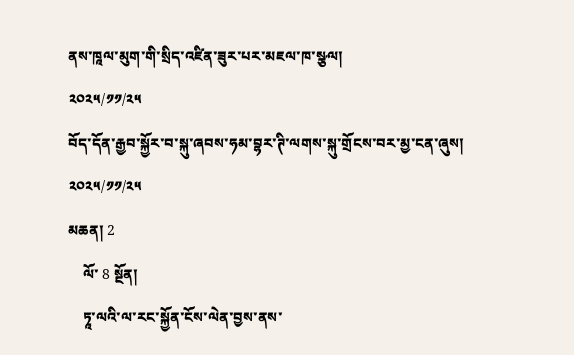ནས་ཁཱལ་མུག་གི་སྲིད་འཛིན་ཟུར་པར་མཇལ་ཁ་སྩལ།
༢༠༢༥/༡༡/༢༥
བོད་དོན་རྒྱབ་སྐྱོར་བ་སྐུ་ཞབས་ཧམ་བྷར་ཊི་ལགས་སྐུ་གྲོངས་བར་མྱ་ངན་ཞུས།
༢༠༢༥/༡༡/༢༥
མཆན། 2
    ལོ་ 8 སྔོན།
    ཏཱ་ལའི་ལ་རང་སྐྱོན་ངོས་ལེན་བྱས་ནས་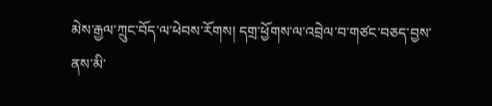མེས་རྒྱལ་ཀྲུང་བོད་ལ་ཕེབས་རོགས། དགྲ་ཕྱོགས་ལ་འབྲེལ་བ་གཙང་བཅད་བྱས་ནས་མི་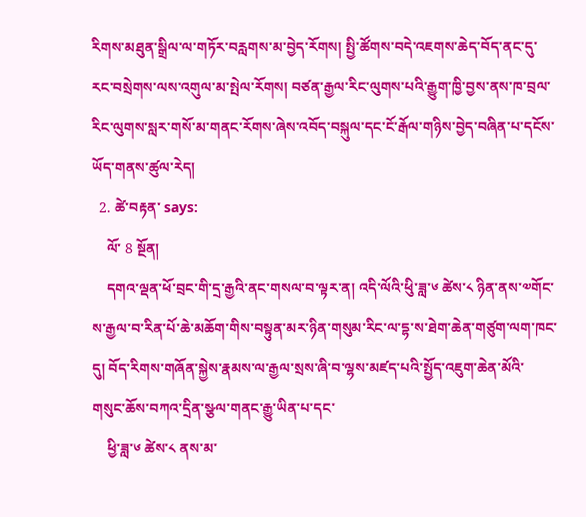རིགས་མཐུན་སྒྲིལ་ལ་གཏོར་བརླགས་མ་བྱེད་རོགས། སྤྱི་ཚོགས་བདེ་འཇགས་ཆེད་བོད་ནང་དུ་རང་བསྲེགས་ལས་འགུལ་མ་སྤེལ་རོགས། བཙན་རྒྱལ་རིང་ལུགས་པའི་རྒྱུག་ཁྱི་བྱས་ནས་ཁ་བྲལ་རིང་ལུགས་སླར་གསོ་མ་གནང་རོགས་ཞེས་འབོད་བསྐུལ་དང་ངོ་རྒོལ་གཉིས་བྱེད་བཞིན་པ་དངོས་ཡོད་གནས་ཚུལ་རེད།
  2. ཚེ་བརྟན་ says:
    ལོ་ 8 སྔོན།
    དགའ་ལྡན་ཕོ་བྲང་གི་དྲ་རྒྱའི་ནང་གསལ་བ་ལྟར་ན། འདི་ལོའི་ཕིུ་ཟླ་༦ ཚེས་༨ ཉིན་ནས་༧གོང་ས་རྒྱལ་བ་རིན་པོ་ཆེ་མཆོག་གིས་བསྟུན་མར་ཉིན་གསུམ་རིང་ལ་དྷ་ས་ཐེག་ཆེན་གཙུག་ལག་ཁང་དུ། བོད་རིགས་གཞོན་སྐྱེས་རྣམས་ལ་རྒྱལ་སྲས་ཞི་བ་ལྷས་མཛད་པའི་སྤྱོད་འཇུག་ཆེན་མོའི་གསུང་ཆོས་བཀའ་དྲིན་སྩལ་གནང་རྒྱུ་ཡིན་པ་དང་
    ཕྱི་ཟླ་༦ ཚེས་༨ ནས་མ་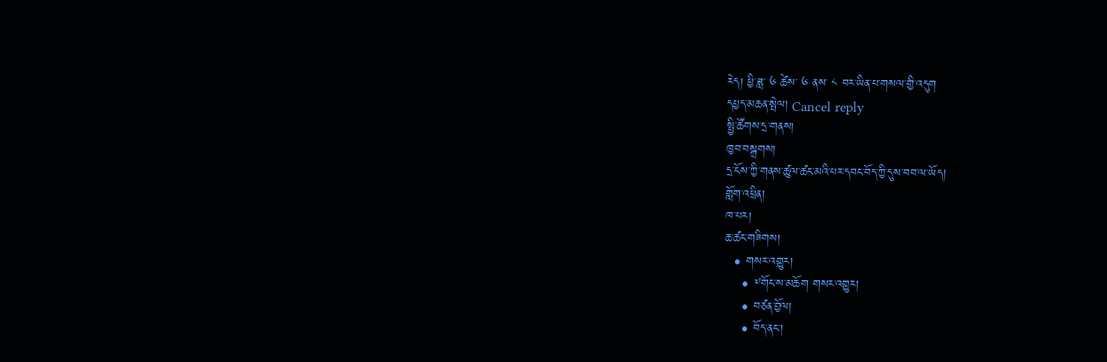རེད། ཕྱི་ཟླ་ ༦ ཚེས་ ༦ ནས་ ༨ བར་ཡིན་པ་གསལ་གྱི་འདུག
དཔྱད་མཆན་སྤེལ། Cancel reply
སྤྱི་ཚོགས་དྲ་གནས།
ཁྱབ་བསྒྲགས།
དྲ་ངོས་ཀྱི་གནས་ཚུལ་ཚང་མའི་པར་དབང་བོད་ཀྱི་དུས་བབ་ལ་ཡོད།
གློག་འཕྲིན།
ཁ་པར།
ཆ་ཚང་གཟིགས།
  • གསར་འགྱུར།
    • ༸གོང་ས་མཆོག གསར་འགྱུར།
    • བཙན་བྱོལ།
    • བོད་ནང་།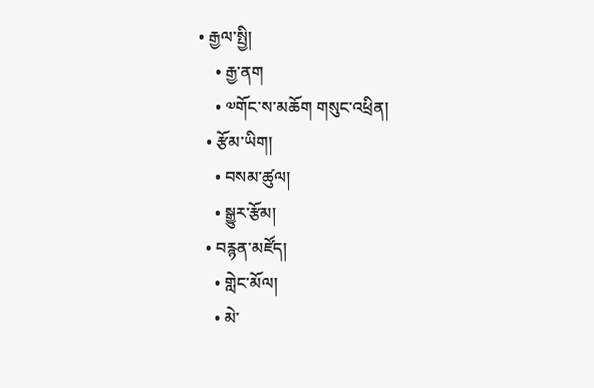• རྒྱལ་སྤྱི།
    • རྒྱ་ནག
    • ༧གོང་ས་མཆོག གསུང་འཕྲིན།
  • རྩོམ་ཡིག།
    • བསམ་ཚུལ།
    • སྒྱུར་རྩོམ།
  • བརྙན་མཛོད།
    • གླེང་མོལ།
    • མེ་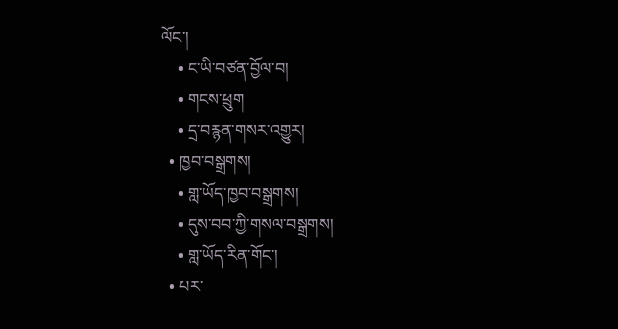ལོང་།
    • ང་ཡི་བཙན་བྱོལ་བ།
    • གངས་ཕྲུག
    • དྲ་བརྙན་གསར་འགྱུར།
  • ཁྱབ་བསྒྲགས།
    • གླ་ཡོད་ཁྱབ་བསྒྲགས།
    • དུས་བབ་ཀྱི་གསལ་བསྒྲགས།
    • གླ་ཡོད་རིན་གོང་།
  • པར་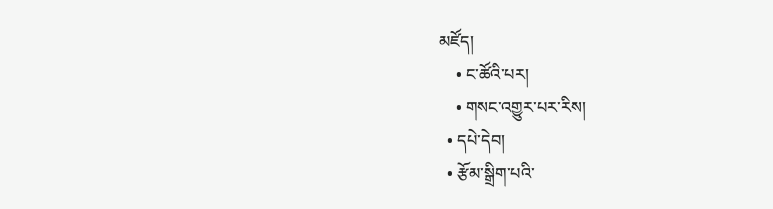མཛོད།
    • ང་ཚོའི་པར།
    • གསང་འགྱུར་པར་རིས།
  • དཔེ་དེབ།
  • རྩོམ་སྒྲིག་པའི་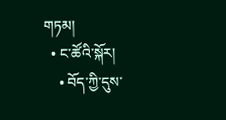གཏམ།
  • ང་ཚོའི་སྐོར།
    • བོད་ཀྱི་དུས་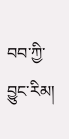བབ་ཀྱི་བྱུང་རིམ།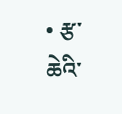• རྩ་ཆེའི་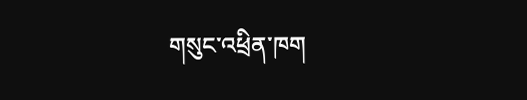གསུང་འཕྲིན་ཁག